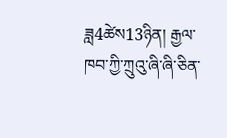ཟླ4ཚེས13ཉིན། རྒྱལ་ཁབ་ཀྱི་ཀྲུའུ་ཞི་ཞི་ཅིན་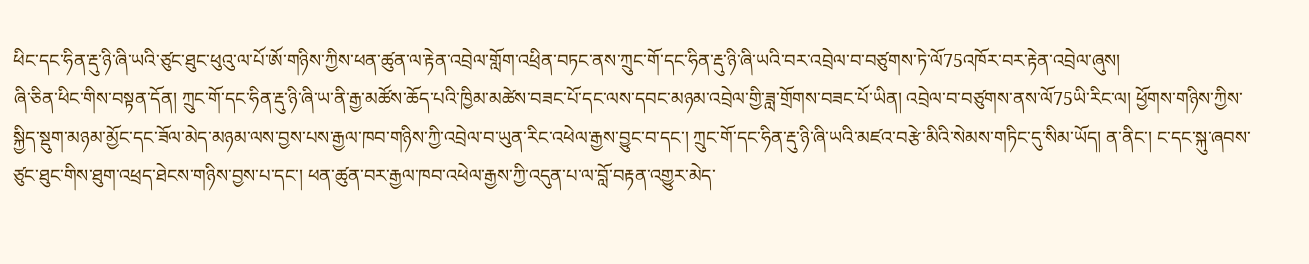ཕིང་དང་ཧིན་རྡུ་ཉི་ཞི་ཡའི་ཙུང་ཐུང་ཕུའུ་ལ་པོ་ཨོ་གཉིས་ཀྱིས་ཕན་ཚུན་ལ་རྟེན་འབྲེལ་གློག་འཕྲིན་བཏང་ནས་ཀྲུང་གོ་དང་ཧིན་རྡུ་ཉི་ཞི་ཡའི་བར་འབྲེལ་བ་བཙུགས་ཏེ་ལོ75འཁོར་བར་རྟེན་འབྲེལ་ཞུས།
ཞི་ཅིན་ཕིང་གིས་བསྟན་དོན། ཀྲུང་གོ་དང་ཧིན་རྡུ་ཉི་ཞི་ཡ་ནི་རྒྱ་མཚོས་ཆོད་པའི་ཁྱིམ་མཚེས་བཟང་པོ་དང་ལས་དབང་མཉམ་འབྲེལ་གྱི་ཟླ་གྲོགས་བཟང་པོ་ཡིན། འབྲེལ་བ་བཙུགས་ནས་ལོ75ཡི་རིང་ལ། ཕྱོགས་གཉིས་ཀྱིས་སྐྱིད་སྡུག་མཉམ་མྱོང་དང་ཟོལ་མེད་མཉམ་ལས་བྱས་པས་རྒྱལ་ཁབ་གཉིས་ཀྱི་འབྲེལ་བ་ཡུན་རིང་འཕེལ་རྒྱས་བྱུང་བ་དང་། ཀྲུང་གོ་དང་ཧིན་རྡུ་ཉི་ཞི་ཡའི་མཛའ་བརྩེ་མིའི་སེམས་གཏིང་དུ་སིམ་ཡོད། ན་ནིང་། ང་དང་སྐུ་ཞབས་ཙུང་ཐུང་གིས་ཐུག་འཕྲད་ཐེངས་གཉིས་བྱས་པ་དང་། ཕན་ཚུན་བར་རྒྱལ་ཁབ་འཕེལ་རྒྱས་ཀྱི་འདུན་པ་ལ་བློ་བརྟན་འགྱུར་མེད་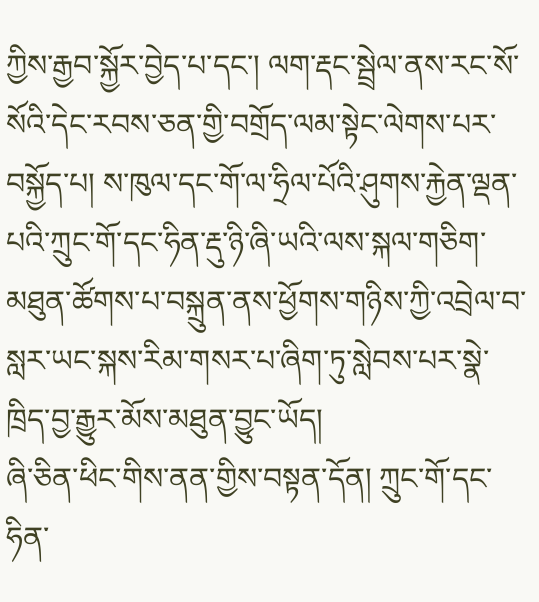ཀྱིས་རྒྱབ་སྐྱོར་བྱེད་པ་དང་། ལག་རྡང་སྦྲེལ་ནས་རང་སོ་སོའི་དེང་རབས་ཅན་གྱི་བགྲོད་ལམ་སྟེང་ལེགས་པར་བསྐྱོད་པ། ས་ཁུལ་དང་གོ་ལ་ཧྲིལ་པོའི་ཤུགས་རྐྱེན་ལྡན་པའི་ཀྲུང་གོ་དང་ཧིན་རྡུ་ཉི་ཞི་ཡའི་ལས་སྐལ་གཅིག་མཐུན་ཚོགས་པ་བསྐྲུན་ནས་ཕྱོགས་གཉིས་ཀྱི་འབྲེལ་བ་སླར་ཡང་སྐས་རིམ་གསར་པ་ཞིག་ཏུ་སླེབས་པར་སྣེ་ཁྲིད་བྱ་རྒྱུར་མོས་མཐུན་བྱུང་ཡོད།
ཞི་ཅིན་ཕིང་གིས་ནན་གྱིས་བསྟན་དོན། ཀྲུང་གོ་དང་ཧིན་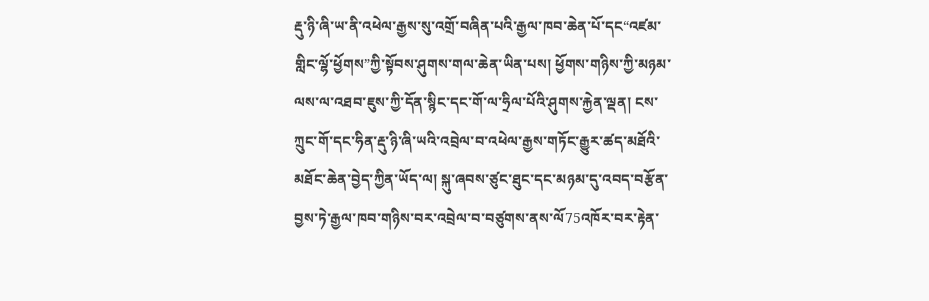རྡུ་ཉི་ཞི་ཡ་ནི་འཕེལ་རྒྱས་སུ་འགྲོ་བཞིན་པའི་རྒྱལ་ཁབ་ཆེན་པོ་དང“འཛམ་གླིང་ལྷོ་ཕྱོགས”ཀྱི་སྟོབས་ཤུགས་གལ་ཆེན་ཡིན་པས། ཕྱོགས་གཉིས་ཀྱི་མཉམ་ལས་ལ་འཐབ་ཇུས་ཀྱི་དོན་སྙིང་དང་གོ་ལ་ཧྲིལ་པོའི་ཤུགས་རྐྱེན་ལྡན། ངས་ཀྲུང་གོ་དང་ཧིན་རྡུ་ཉི་ཞི་ཡའི་འབྲེལ་བ་འཕེལ་རྒྱས་གཏོང་རྒྱུར་ཚད་མཐོའི་མཐོང་ཆེན་བྱེད་ཀྱིན་ཡོད་ལ། སྐུ་ཞབས་ཙུང་ཐུང་དང་མཉམ་དུ་འབད་བརྩོན་བྱས་ཏེ་རྒྱལ་ཁབ་གཉིས་བར་འབྲེལ་བ་བཙུགས་ནས་ལོ75འཁོར་བར་རྟེན་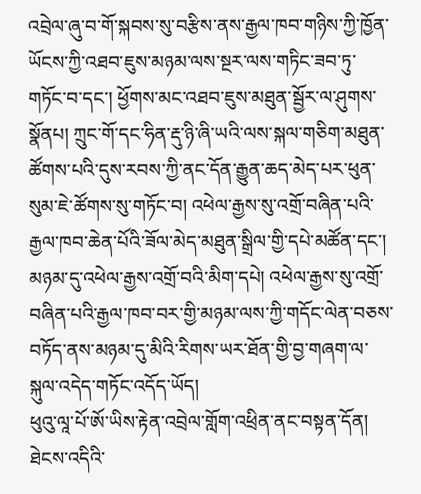འབྲེལ་ཞུ་བ་གོ་སྐབས་སུ་བརྩིས་ནས་རྒྱལ་ཁབ་གཉིས་ཀྱི་ཁྱོན་ཡོངས་ཀྱི་འཐབ་ཇུས་མཉམ་ལས་སྔར་ལས་གཏིང་ཟབ་ཏུ་གཏོང་བ་དང་། ཕྱོགས་མང་འཐབ་ཇུས་མཐུན་སྦྱོར་ལ་ཤུགས་སྣོནཔ། ཀྲུང་གོ་དང་ཧིན་རྡུ་ཉི་ཞི་ཡའི་ལས་སྐལ་གཅིག་མཐུན་ཚོགས་པའི་དུས་རབས་ཀྱི་ནང་དོན་རྒྱུན་ཆད་མེད་པར་ཕུན་སུམ་ཇེ་ཚོགས་སུ་གཏོང་བ། འཕེལ་རྒྱས་སུ་འགྲོ་བཞིན་པའི་རྒྱལ་ཁབ་ཆེན་པོའི་ཟོལ་མེད་མཐུན་སྒྲིལ་གྱི་དཔེ་མཚོན་དང་། མཉམ་དུ་འཕེལ་རྒྱས་འགྲོ་བའི་མིག་དཔེ། འཕེལ་རྒྱས་སུ་འགྲོ་བཞིན་པའི་རྒྱལ་ཁབ་བར་གྱི་མཉམ་ལས་ཀྱི་གདོང་ལེན་བཅས་བཏོད་ནས་མཉམ་དུ་མིའི་རིགས་ཡར་ཐོན་གྱི་བྱ་གཞག་ལ་སྐུལ་འདེད་གཏོང་འདོད་ཡོད།
ཕུའུ་ལཱ་པོ་ཨོ་ཡིས་རྟེན་འབྲེལ་གློག་འཕྲིན་ནང་བསྟན་དོན། ཐེངས་འདིའི་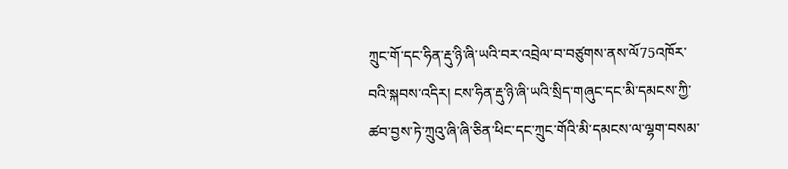ཀྲུང་གོ་དང་ཧིན་རྡུ་ཉི་ཞི་ཡའི་བར་འབྲེལ་བ་བཙུགས་ནས་ལོ75འཁོར་བའི་སྐབས་འདིར། ངས་ཧིན་རྡུ་ཉི་ཞི་ཡའི་སྲིད་གཞུང་དང་མི་དམངས་ཀྱི་ཚབ་བྱས་ཏེ་ཀྲུའུ་ཞི་ཞི་ཅིན་ཕིང་དང་ཀྲུང་གོའི་མི་དམངས་ལ་ལྷག་བསམ་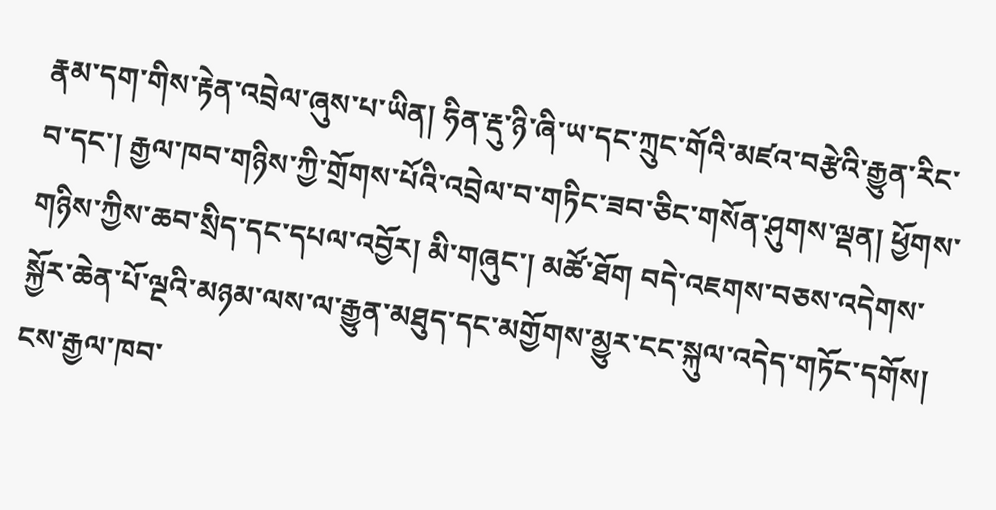རྣམ་དག་གིས་རྟེན་འབྲེལ་ཞུས་པ་ཡིན། ཧིན་རྡུ་ཉི་ཞི་ཡ་དང་ཀྲུང་གོའི་མཛའ་བརྩེའི་རྒྱུན་རིང་བ་དང་། རྒྱལ་ཁབ་གཉིས་ཀྱི་གྲོགས་པོའི་འབྲེལ་བ་གཏིང་ཟབ་ཅིང་གསོན་ཤུགས་ལྡན། ཕྱོགས་གཉིས་ཀྱིས་ཆབ་སྲིད་དང་དཔལ་འབྱོར། མི་གཞུང་། མཚོ་ཐོག བདེ་འཇགས་བཅས་འདེགས་སྐྱོར་ཆེན་པོ་ལྔའི་མཉམ་ལས་ལ་རྒྱུན་མཐུད་དང་མགྱོགས་མྱུར་ངང་སྐུལ་འདེད་གཏོང་དགོས། ངས་རྒྱལ་ཁབ་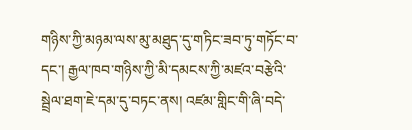གཉིས་ཀྱི་མཉམ་ལས་མུ་མཐུད་དུ་གཏིང་ཟབ་ཏུ་གཏོང་བ་དང་། རྒྱལ་ཁབ་གཉིས་ཀྱི་མི་དམངས་ཀྱི་མཛའ་བརྩེའི་སྦྲེལ་ཐག་ཇེ་དམ་དུ་བཏང་ནས། འཛམ་གླིང་གི་ཞི་བདེ་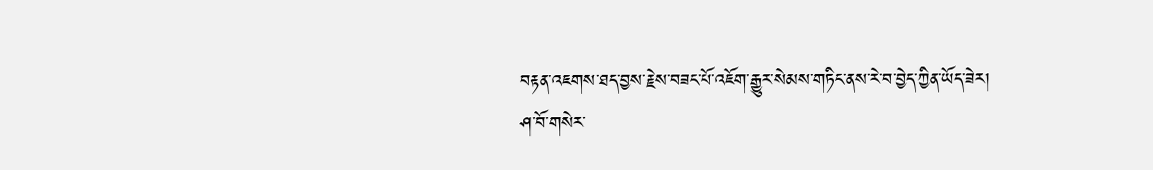བརྟན་འཇགས་ཐད་བྱས་རྗེས་བཟང་པོ་འཇོག་རྒྱུར་སེམས་གཏིང་ནས་རེ་བ་བྱེད་ཀྱིན་ཡོད་ཟེར།
ཤ་བོ་གསེར་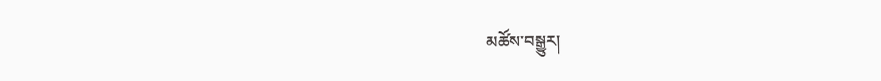མཚོས་བསྒྱུར།